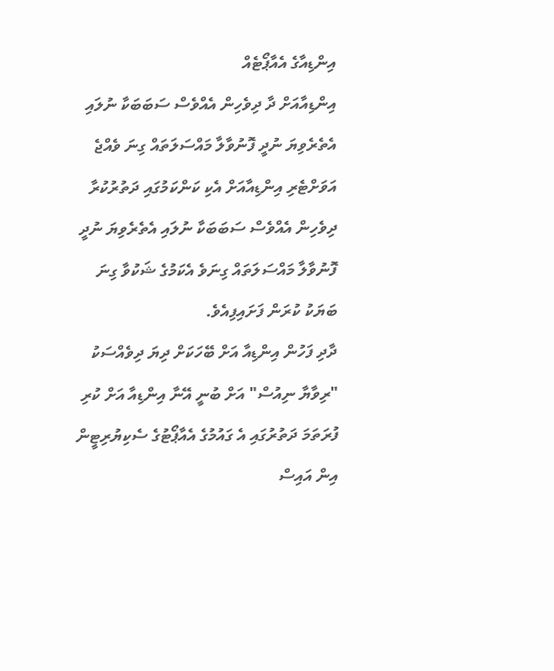އިންޑިއާގެ އެއާޕޯޓެއް
އިންޑިއާއަށް ދާ ދިވެހިން އެއްވެސް ސަބަބަކާ ނުލައި އެތެރެވިޔަ ނުދީ ފޮނުވާލާ މައްސަލަތައް ގިނަ ވެއްޖެ
އަވަށްޓެރި އިންޑިއާއަށް އެކި ކަންކަމުގައި ދަތުރުކުރާ ދިވެހިން އެއްވެސް ސަބަބަކާ ނުލައި އެތެރެވިޔަ ނުދީ ފޮނުވާލާ މައްސަލަތައް ގިނަވެ އެކަމުގެ ޝަކުވާ ގިނަ ބަޔަކު ކުރަން ފަށައިފިއެވެ.
ދާދި ފަހުން އިންޑިއާ އަށް ބޭހަކަށް ދިޔަ ދިވެއްސަކު "ރިވާޔާ ނިއުސް" އަށް ބުނީ އޭނާ އިންޑިއާ އަށް ކުރި ފުރަތަމަ ދަތުރުގައި އެ ގައުމުގެ އެއާޕޯޓުގެ ސެކިޔުރިޓީން އިން އައިސް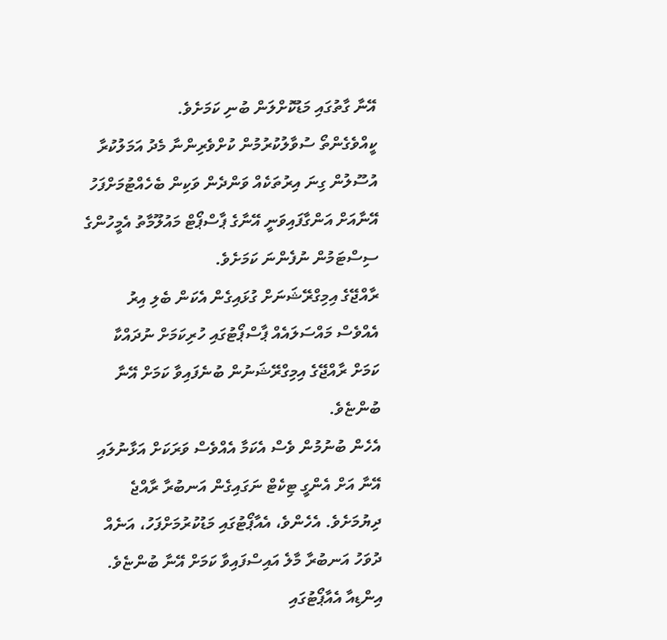އޭނާ ގާތުގައި މަޑުކޮށްލަން ބުނި ކަމަށެވެ.
ކީއްވެގެންތޯ ސުވާލުކުރުމުން ކުށްވެރިންނާ މެދު އަމަލުކުރާ އުސޫލުން ގިނަ އިރުތަކެއް ވަންދެން ވަކިން ބެހެއްޓުމަށްފަހު އޭނާއަށް އަންގާފައިވަނީ އޭނާގެ ޕާސްޕޯޓް މައުލޫމާތު އެމީހުންގެ ސިސްޓަމުން ނުފެންނަ ކަމަށެވެ.
ރާއްޖޭގެ އިމިގްރޭޝަނަށް ގުޅައިގެން އެކަން ބެލި އިރު އެއްވެސް މައްސަލައެއް ޕާސްޕޯޓުގައި ހުރިކަމަށް ނުދައްކާ ކަމަށް ރާއްޖޭގެ އިމިގްރޭޝަނުން ބުނެފައިވާ ކަމަށް އޭނާ ބުންޏެވެ.
އެހެން ބުނުމުން ވެސް އެކަމާ އެއްވެސް ވަރަކަށް އަޅާނުލައި އޭނާ އަށް އެންގީ ޓިކެޓް ނަގައިގެން އަނބުރާ ރާއްޖެ ދިޔުމަށެވެ. އެހެންވެ، އެއާޕޯޓުގައި މަޑުކުރުމަށްފަހު، އަނެއް ދުވަހު އަނބުރާ މާލެ އައިސްފައިވާ ކަމަށް އޭނާ ބުންޏެވެ. އިންޑިއާ އެއާޕޯޓުގައި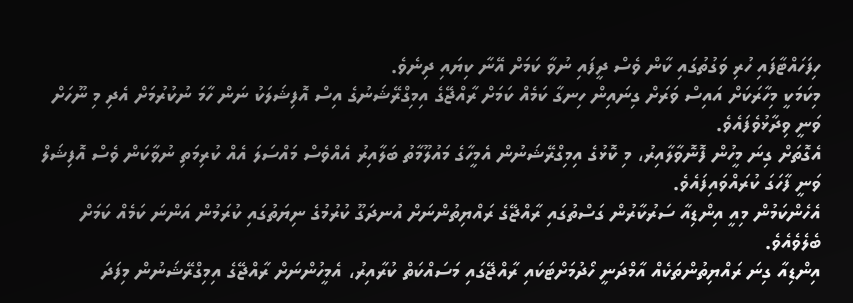ހިފަހައްޓާފައި ހުރި ވަގުތުގައި ކާން ވެސް ދީފައި ނުވާ ކަމަށް އޭނާ ކިޔައި ދިނެވެ.
މިކަމަކީ މިހާރަކަށް އައިސް ވަރަށް ގިނައިން ހިނގާ ކަމެއް ކަމަށް ރާއްޖޭގެ އިމިގްރޭޝަނުގެ އިސް އޮފިޝަލަކު ނަން ހާމަ ނުކުރުމަށް އެދި މި ނޫހަށް ވަނީ ވިދާޅުވެފައެވެ.
އެގޮތަށް ގިނަ މީހުން ފޮނޮވާލާއިރު، މި ކޮޅުގެ އިމިގްރޭޝަނުން އެމީހާގެ މައުލޫމާތު ބަލާއިރު އެއްވެސް މައްސަލަ އެއް ކުރިމަތި ނުވާކަން ވެސް އޮފިޝަލް ވަނީ ފާހަގަ ކުރައްވައިފައެވެ.
އެހެންކަމުން މިއީ އިންޑިއާ ސަރުކާރުން ގަސްތުގައި ރާއްޖޭގެ ރައްޔިތުންނަށް އުނދަގޫ ކުރުމުގެ ނިޔަތުގައި ކުރަމުން އަންނަ ކަމެއް ކަމަށް ބެލެވެއެވެ.
އިންޑިއާ ގިނަ ރައްޔިތުންތަކެއް އާމްދަނީ ހޯދުމަށްޓަކައި ރާއްޖޭގައި މަސައްކަތް ކުރާއިރު، އެމީހުންނަށް ރާއްޖޭގެ އިމިގްރޭޝަނުން މިފަދަ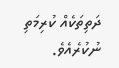ދަތިތަކެއް ކުރިމަތި ނުކުރެއެވެ.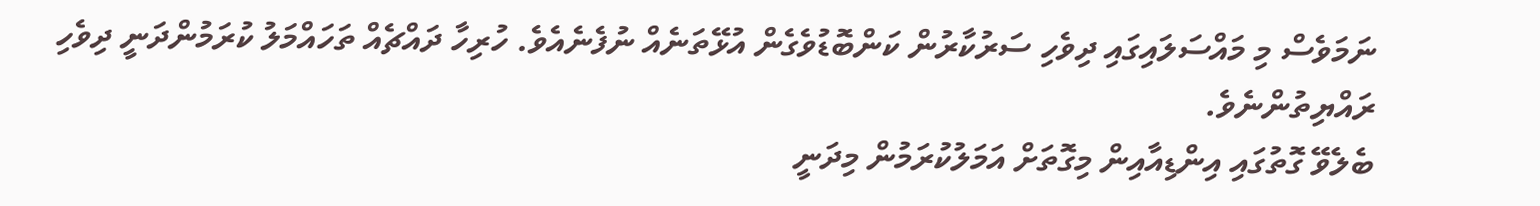ނަމަވެސް މި މައްސަލައިގައި ދިވެހި ސަރުކާރުން ކަންބޮޑުވެގެން އުޅޭތަނެއް ނުފެނެއެވެ. ހުރިހާ ދައްޗެއް ތަހައްމަލު ކުރަމުންދަނީ ދިވެހި ރައްޔިތުންނެވެ.
ބެލެވޭ ގޮތުގައި އިންޑިއާއިން މިގޮތަށް އަމަލުކުރަމުން މިދަނީ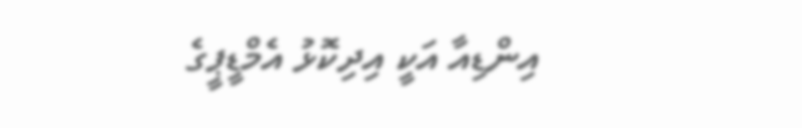އިންޑިއާ އަކީ އިދިކޮޅު އެމްޑީޕީގެ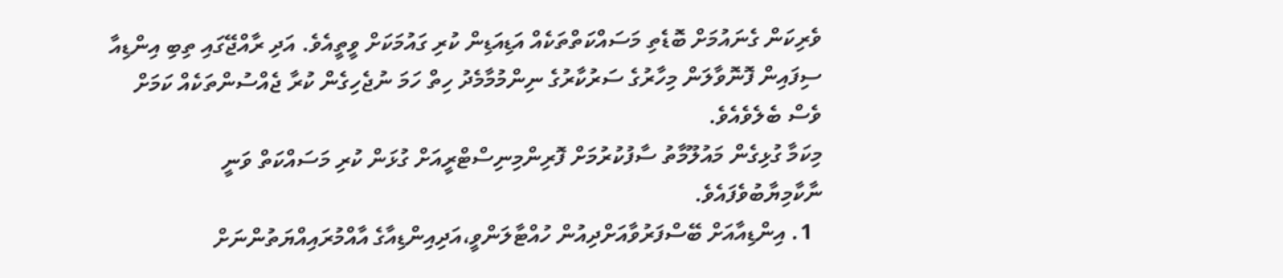ވެރިކަން ގެނައުމަށް ބޮޑެތި މަސައްކަތްތަކެއް އަޑިއަޑިން ކުރި ގައުމަކަށް ވީތީއެވެ. އަދި ރާއްޖޭގައި ތިބި އިންޑިއާ ސިފައިން ފޮނޮވާލަން މިހާރުގެ ސަރުކާރުގެ ނިންމުމާމެދު ހިތް ހަމަ ނުޖެހިގެން ކުރާ ޖެއްސުންތަކެއް ކަމަށް ވެސް ބެލެވެއެވެ.
މިކަމާ ގުޅިގެން މައުލޫމާތު ސާފުކުރުމަށް ފޮރިންމިނިސްޓްރީއަށް ގުޅަން ކުރި މަސައްކަތް ވަނީ ނާކާމިޔާބުވެފައެވެ.
  1. އިންޑިއާއަށް ބޭސްފަރުވާއަށްދިއުން ހުއްޓާލަންވީ،އަދިއިންޑިއާގެ އާއްމުރައިއްޔަތުންނަށް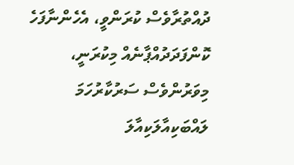ދުއްތުރާވެސް ކުރަންވީ، އެހެންނާފަހެ ކޮންފަދަދުއްޕާނެއް މިކުރަނީ، މިވަރުންވެސް ސަރުކާރުހަމަ ލައްބަކިއާލަކިއާލަ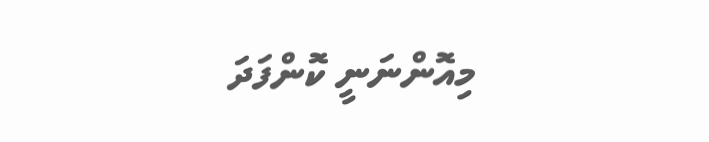މިއޮންނަނީ ކޮންފަދަ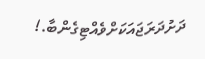ދަށުދަރަޖައަކަށްވެއްޓިގެންބާ.!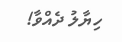ހިޔާލު ދެއްވާ!